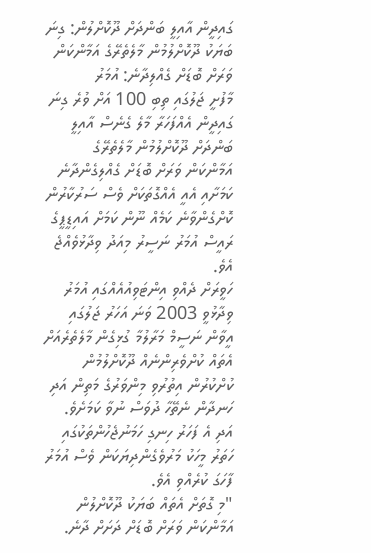ގައިދީން އާއިލީ ބަންދަށް ދޫކޮށްލުން: ގިނަ ބަޔަކު ދޫކޮށްލުމުން މާލެތެރޭގެ އަމާންކަން ވަރަށް ބޮޑަށް ގެއްލިދާނެ: އުމަރު
މާފުށީ ޖަލުގައި ތިބި 100 އަށް ވުރެ ގިނަ ގައިދީން އެއްފަހަރާ މާލެ ގެނެސް އާއިލީ ބަންދަށް ދޫކޮށްލުމުން މާލެތެރޭގެ އަމާންކަން ވަރަށް ބޮޑަށް ގެއްލިގެންދާނެ ކަމަށާއި އެއީ އެއްގޮތަކަށް ވެސް ސަރުކާރުން ކޮށްގެންވާނެ ކަމެއް ނޫން ކަމަށް އައިޑީޕީގެ ރައީސް އުމަރު ނަސީރު މިއަދު ވިދާޅުވެއްޖެ އެވެ.
ހަވީރަށް ދެއްވި އިންޓަވިއުއެއްގައި އުމަރު ވިދާޅުވީ 2003 ވަނަ އަހަރު ޖަލުގައި އީވާން ނަސީމް މަރާލުމާ ގުޅިގެން މާލެތެރެއަށް އެތައް ކުށްވެރިންނެއް ދޫކޮށްލުމުން ކުށްކުރުން އިތުރުވި މިންވަރުގެ މަތިން އަދި ހަނދާން ނެތޭހާ ދުވަސް ނުވާ ކަމަށެވެ. އަދި އެ ފަހަރު ހިނގި ހަމަނުޖެހުންތަކުގައި ހަތަރު މީހަކު މަރުވެގެންދިޔަކަން ވެސް އުމަރު ފާހަގަ ކުރެއްވި އެވެ.
"މި ގޮތަށް އެތައް ބަޔަކު ދޫކޮށްލުން އަމާންކަން ވަރަށް ބޮޑަށް ދަށަށް ދާނެ.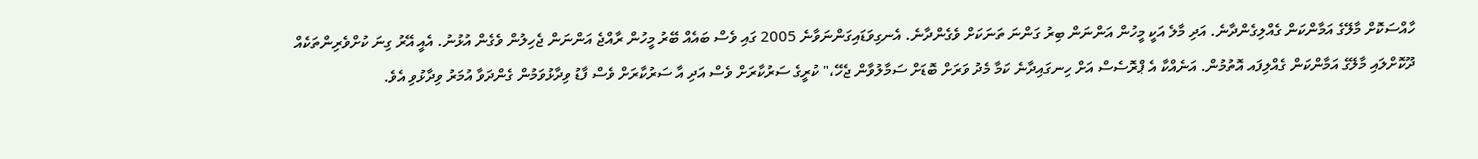ހާއްސަކޮށް މާލޭގެ އަމާންކަން ގެއްލިގެންދާނެ. އަދި މާލެ އަކީ މީހުން އަންނަން ބިރު ގަންނަ ތަނަކަށް ވެގެންދާނެ. އެނގިވަޑައިގަންނަވާނެ 2005 ގައި ވެސް ބައެއް ބޭރު މީހުން ރާއްޖެ އަންނަން ޖެހިލުން ވެގެން އުޅުނު. އެއީ އޭރު ގިނަ ކުށްވެރިންތަކެއް ދޫކޮށްލައި މާލޭގެ އަމާންކަން ގެއްލިފައ އޮތުމުން. އަނެއްކާ އެ ޕްރޮސެސް އަށް ހިނގައިދާނެ ކަމާ މެދު ވަރަށް ބޮޑަށް ސަމާލުވާން ޖެހޭ،" ކުރީގެ ސަރުކާރަށް ވެސް އަދި އާ ސަރުކާރަށް ވެސް ފާޑު ވިދާޅުވަމުން ގެންދަވާ އުމަރު ވިދާޅުވި އެވެ.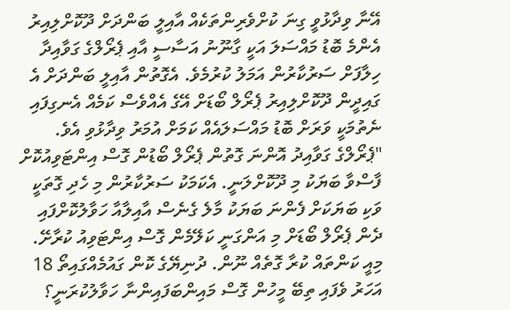އޭނާ ވިދާޅުވީ ގިނަ ކުށްވެރިންތަކެއް އާއިލީ ބަންދަށް ދޫކޮށްލިއިރު އެންމެ ބޮޑު މައްސަލަ އަކީ ގާނޫނު އަސާސީ އާއި ޕެރޯލްގެ ގަވާއިދާ ހިލާފަށް ސަރުކާރުން އަމަލު ކުރުމެވެ. އެގޮތުން އާއިލީ ބަންދަށް އެ ގައިދީން ދޫކޮށްލިއިރު ޕެރޯލް ބޯޑަށް އޭގެ އެއްވެސް ކަމެއް އެނގިފައި ނެތުމަކީ ވަރަށް ބޮޑު މައްސަލައެއް ކަމަށް އުމަރު ވިދާޅުވި އެވެ.
"ޕެރޯލްގެ ގަވާއިދު އޮންނަ ގޮތުން ޕެރޯލް ބޯޑުން ގޮސް އިންޓަވިއުކޮށް ފާސްވާ ބަޔަކު މި ދޫކޮށްލަނީ. އެކަމަކު ސަރުކާރުން މި ހެދި ގޮތަކީ ވަކި ބަޔަކަށް ފެންނަ ބަޔަކު މާލެ ގެނެސް އާއިލާއާ ހަވާލުކޮށްފައި ދެން ޕެރޯލް ބޯޑަށް މި އަންގަނީ ކަލޭމެން ގޮސް އިންޓަވިއު ކުރާށޭ. މިއީ ކަންތައް ކުރާ ގޮތެއް ނޫން. ދުނިޔޭގެ ކޮން ގައުމެއްގައިތޯ 18 އަހަރު ވެފައި ތިބޭ މީހުން ގޮސް މައިންބަފައިންނާ ހަވާލުކުރަނީ؟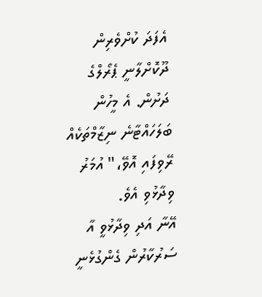އެފަދަ ކުށްވެރިން ދޫކޮށްލާނީ ޕެރޯލްގެ ދަށުން. އެ މީހުން ބަލަހައްޓާނެ ނިޒާމްތަކެއް ރޭވިފައި އޮވޭ،" އުމަރު ވިދާޅުވި އެވެ.
އޭނާ އަދި ވިދާޅުވީ އާ ސަރުކާރުން ގެންގުޅެނީ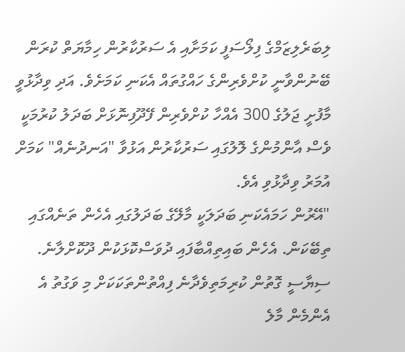ލިބަރެލިޒަމްގެ ފިލޯސަފީ ކަމަށާއި އެ ސަރުކާރުން ހިމާޔަތް ކުރަން ބޭނުންވާނީ ކުށްވެރިންގެ ހައްގުތައް އެކަނި ކަމަށެވެ. އަދި ވިދާޅުވީ މާފުށީ ޖަލުގެ 300 އެއްހާ ކުށްވެރިން ފޭދޫފިނޮޅަށް ބަދަލު ކުރުމަކީ ވެސް އާންމުންގެ ލޮލުގައި ސަރުކާރުން އަޅުވާ "އަނދުނެއް" ކަމަށް އުމަރު ވިދާޅުވި އެވެ.
"އޭރުން ހަމައެކަނި ބަދަލަކީ މާލޭގެ ބަދަލުގައި އެހެން ތަނެއްގައި ތިބޭކަން. އެހެން ބައިތިއްބާފައި ދުވަސްކޮޅަކުން ދޫކޮށްލާނެ. ސިޔާސީ ގޮތުން ކުރިމަތިވެދާނެ ފިއްތުންތަކަކަށް މި ވަގުތު އެ އެންމެން މާލެ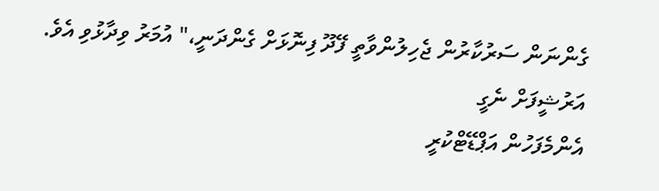ގެންނަން ސަރުކާރުން ޖެހިލުންވާތީ ފޭދޫ ފިނޮޅަށް ގެންދަނީ،" އުމަރު ވިދާޅުވި އެވެ.
އަރުޝީފަށް ނެގީ
އެންމެފަހުން އަޕްޑޭޓްކުރީ